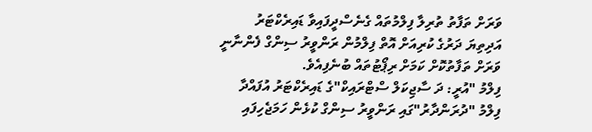ވަރަށް ތަފާތު ތުރިލާ ފިލްމުތައް ގެނެސްދީފައިވާ ޑައިރެކްޓަރު އަދިތިޔަ ދަރުގެ ކުރިއަށް އޮތް ފިލްމުން ރަންވީރު ސިންގް ފެންނާނީ ވަރަށް ތަފާތުކޮށް ކަމަށް ރިޕޯޓުތައް ބުނެފިއެވެ.
ފިލްމު "އުރީ: ދަ ސާޖިކަލް ސްޓްރައިކް"ގެ ޑައިރެކްޓަރު އުފައްދާ ފިލްމު "ދުރަންދާރު"ގައި ރަންވީރު ސިންގް ކުޅެން ހަމަޖެހިފައި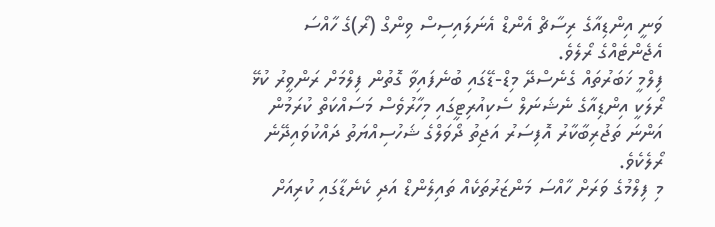ވަނީ އިންޑިއާގެ ރިސާޗް އެންޑް އެނަލައިސިސް ވިންގް (ރޯ)ގެ ހާއްސަ އެޖެންޓެއްގެ ރޯލެވެ.
ފިލްމީ ޚަބަރުތައް ގެނެސްދޭ މިޑް-ޑޭގައި ބުނެފައިވާ ގޮތުން ފިލްމަށް ރަންވީރު ކުޅޭ ރޯލަކީ އިންޑިއާގެ ނެޝަނަލް ސެކިއުރިޓީގައި މިހާރުވެސް މަސައްކަތް ކުރަމުން އަންނަ ތަޖުރިބާކާރު އޮފިސަރު އަޖިތު ދޯވަލްގެ ޝަހުސިއްޔަތު ދައްކުވައިދޭނެ ރޯލެކެވެ.
މި ފިލްމުގެ ވަރަށް ހާއްސަ މަންޒަރުތަކެއް ތައިލެންޑް އަދި ކެނެޑާގައި ކުރިއަށް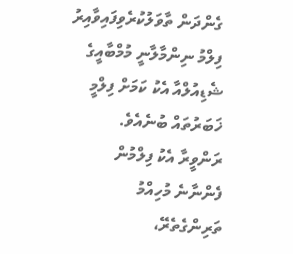ގެންދަން ތާވަލުކުރެވިފައިވާއިރު ފިލްމު ނިންމާލާނީ މުމްބާއީގެ ޝެޑިއުލްއާ އެކު ކަމަށް ފިލްމީ ޚަބަރުތައް ބުނެއެވެ. ރަންވީރާ އެކު ފިލްމުން ފެންނާނެ މުހިއްމު ތަރިންގެތެރޭ،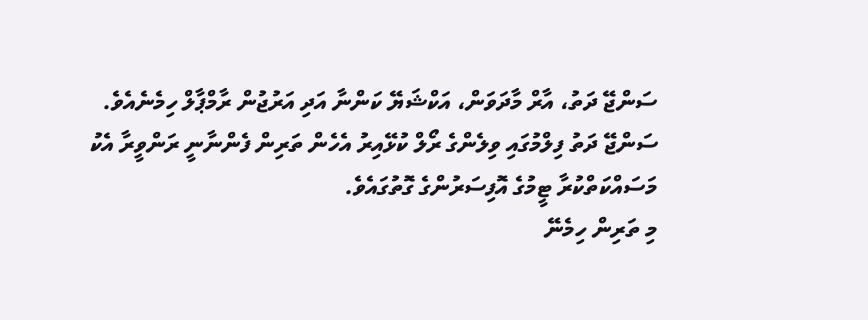ސަންޖޭ ދަތު، އާރް މާދަވަން، އަކްޝަޔޭ ކަންނާ އަދި އަރުޖުން ރާމްޕާލް ހިމެނެއެވެ.
ސަންޖޭ ދަތު ފިލްމުގައި ވިލެންގެ ރޯލް ކުޅޭއިރު އެހެން ތަރިން ފެންނާނީ ރަންވީރާ އެކު މަސައްކަތްކުރާ ޓީމުގެ އޮފިސަރުންގެ ގޮތުގައެވެ.
މި ތަރިން ހިމެނޭ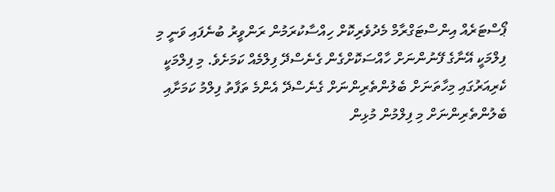ޕޯސްޓަރެއް އިންސްޓަގްރާމް މެދުވެރިކޮށް ހިއްސާކުރަމުން ރަންވީރު ބުނެފައި ވަނީ މި ފިލްމަކީ އޭނާގެ ފޭނުންނަށް ހާއްސަކޮށްގެން ގެނެސްދޭ ފިލްމެއް ކަމަށެވެ. މި ފިލްމަކީ ކެރިއަރުގައި މިހާތަނަށް ބެލުންތެރިންނަށް ގެނެސްދޭ އެންމެ ތަފާތު ފިލްމު ކަމަށާއި ބެލުންތެރިންނަށް މި ފިލްމުން މުޅިން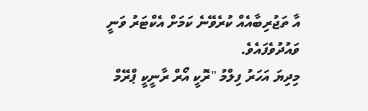އާ ތަޖުރިބާއެއް ކުރެވޭނެ ކަމަށް އެކްޓަރު ވަނީ ވައުދުވެފައެވެ.
މިދިޔަ އަހަރު ފިލްމު "ރޮކީ އޯރް ރާނީކީ ޕްރޭމް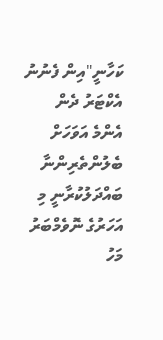ކަހާނީ"އިން ފެނުނު އެކްޓަރު ދެން އެންމެ އަވަހަށް ބެލުންތެރިންނާ ބައްދަލުކުރާނީ މި އަހަރުގެ ނޮވެމްބަރު މަހު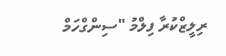ރިލީޒްކުރާ ފިލްމު "ސިންގްހަމް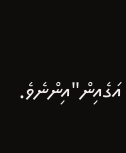އަގެއިން"އިންނެވެ.